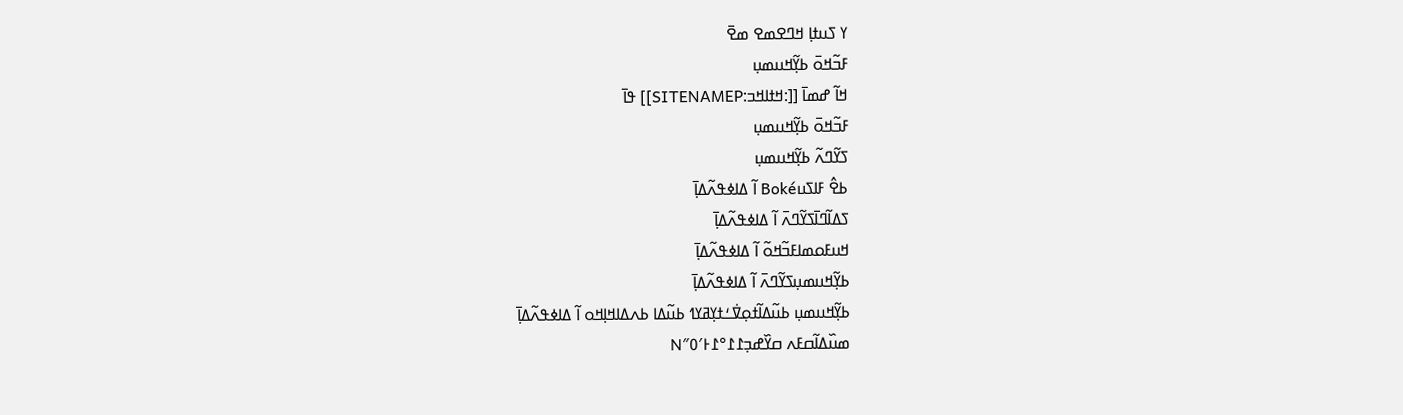ߌ ߖߎߙߊ߲ ߞߣߐߘߐ ߘߐ߫
ߓߏ߬ߞߋ߫ ߕߌ߲߬ߞߎߘߎ߲
ߞߊ߬ ߝߘߊ߫ [[:ߞߙߊߞߏ:SITENAMEP]] ߟߊ߫
ߓߏ߬ߞߋ߫ ߕߌ߲߬ߞߎߘߎ߲
ߖߌ߬ߣߍ߬ ߕߌ߲߬ߞߎߘߎ߲
ߕߐ߮ ߓߊߖߎBoké ߊ߬ ߡߊߦߟߍ߬ߡߊ߲߫
ߖߡߊ߬ߣߊ߫ߖߌ߬ߣߍ߫ ߊ߬ ߡߊߦߟߍ߬ߡߊ߲߫
ߞߎߓߋߘߊߓߏ߬ߞߋ߬ ߊ߬ ߡߊߦߟߍ߬ߡߊ߲߫
ߕߌ߲߬ߞߎߘߎ߲ߖߌ߬ߣߍ߫ ߊ߬ ߡߊߦߟߍ߬ߡߊ߲߫
ߕߌ߲߬ߞߎߘߎ߲ ߕߎ߬ߡߊ߬ߙߋ߲ߜ߭ߑߙߌ߲ߥߌߗ ߕߎ߬ߡߊ ߕߍߡߊߞߊ߲ߞߋ ߊ߬ ߡߊߦߟߍ߬ߡߊ߲߫
ߘߎ߰ߡߊ߬ߛߓߍ ߛߌ߰ߝߏ߲߁߁°߁߅′߀″N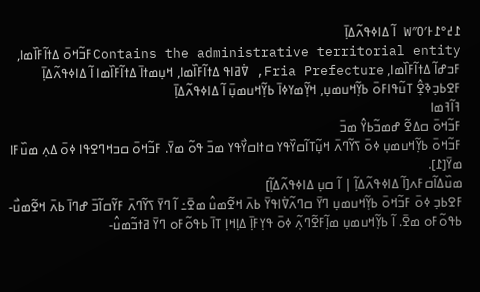߁߄°߁߅′߀″W ߊ߬ ߡߊߦߟߍ߬ߡߊ߲߫
Contains the administrative territorial entityߓߏ߬ߞߋ߫ ߡߙߊ߬ߓߊ߰ߘߊ, ߓߏߝߊ߬ ߡߙߊ߬ߓߊ߰ߘߊ, Fria Prefecture, ߜ߭ߥߊߟ ߡߙߊ߬ߓߊ߰ߘߊ, ߞߎ߲ߘߙߊ߫ ߡߙߊ߬ߓߊ߰ߘߊ ߊ߬ ߡߊߦߟߍ߬ߡߊ߲߫
ߓߐߕߏ߲ߢߐ߲߮ ߠߎ߬ߟߊߓߋ߫ ߕߌ߲߬ߞߎߘߎ߲, ߞߌ߲߬ߘߌߦߊ߫ ߕߌ߲߬ߞߎߘߎ߲߫ ߊ߬ ߡߊߦߟߍ߬ߡߊ߲߫
ߔߊ߬ߔߘߊ
ߓߏ߬ߞߋ߫ ߛߡߐ߬ ߝߘߏ߬ߕߌ߮ ߘߏ߫
ߓߏ߬ߞߋ߫ ߕߌ߲߬ߞߎߘߎ߲ ߦߋ߫ ߖߌ߬ߣߍ߫ ߞߎ߲߬ߠߊ߬ߛߌ߰ߟߌ ߛߙߊߛߌ߯ߟߌ ߘߏ߫ ߟߋ߬ ߘߌ߫. ߓߏ߬ߞߋ߫ ߛߏߞߣߐߟߊ ߦߋ߫ ߡߍ߲ ߘߎ߰ߓߊ ߘߌ߫[߁].
ߘߎ߰ߡߊ߬ߛߓߍ[ߊ߬ ߡߊߦߟߍ߬ߡߊ߲߬ | ߊ߬ ߛߎ߲ ߡߊߦߟߍ߬ߡߊ߲߬]
ߓߐߕߏ߲ ߦߋ߫ ߓߏ߬ߞߋ߫ ߕߌ߲߬ߞߎߘߎ߲ ߣߌ߫ ߛߣߍ߬ߜ߭ߊߟߌ߫ ߕߍ߫ ߞߐ߬ߘߎ߮ ߘߐ߫߸ ߊ߬ ߣߌ߫ ߖߌ߬ߣߍ߫ ߓߌ߬ߛߊ߬ߏ߫ ߝߣߊ߫ ߕߍ߫ ߞߐ߬ߘߎ߯-ߕߟߋ߬ߓߋ ߘߐ߫. ߊ߬ ߕߌ߲߬ߞߎߘߎ߲ ߘߊ߲߬ߓߐ߬ߣߍ߲߬ ߦߋ߫ ߟߌ߲ߓߊ߲߫ ߡߊ߲ߞߊ߲ ߠߊ߫ ߕߟߋ߬ߓߋ ߣߌ߫ ߥߙߏ߬ߘߎ߮-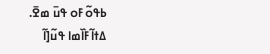ߕߟߋ߬ߓߋ ߟߎ߫ ߘߐ߫.
ߡߙߊ߬ߓߊ߰ߘߊ ߟߎ߬[ߊ߬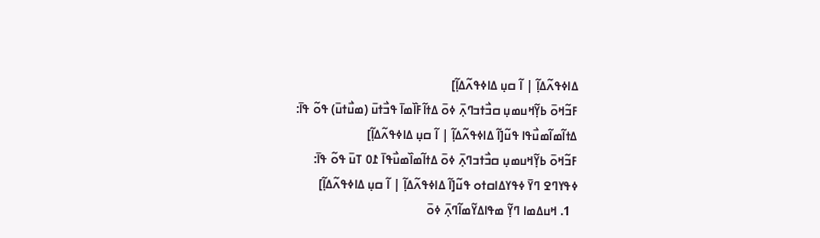ߡߊߦߟߍ߬ߡߊ߲߬ | ߊ߬ ߛߎ߲ ߡߊߦߟߍ߬ߡߊ߲߬]
ߓߏ߬ߞߋ߫ ߕߌ߲߬ߞߎߘߎ߲ ߛߏ߯ߙߏߣߍ߲߫ ߦߋ߫ ߡߙߊ߬ߓߊ߰ߘߊ߫ ߟߏ߯ߙߎ߫ (ߘߎ߯ߙߎ߫) ߟߋ߬ ߟߊ߫:
ߡߙߊ߬ߘߊ߬ߘߎ߯ߟߊ ߟߎ߬[ߊ߬ ߡߊߦߟߍ߬ߡߊ߲߬ | ߊ߬ ߛߎ߲ ߡߊߦߟߍ߬ߡߊ߲߬]
ߓߏ߬ߞߋ߫ ߕߌ߲߬ߞߎߘߎ߲ ߛߏ߯ߙߏߣߍ߲߫ ߦߋ߫ ߡߙߊ߬ߘߊ߰ߘߎ߯ߟߊ߫ ߁߀ ߠߎ߫ ߟߋ߬ ߟߊ߫:
ߦߟߌߣߐ ߣߌ߫ ߦߟߌߡߊߛߙߋ ߟߎ߬[ߊ߬ ߡߊߦߟߍ߬ߡߊ߲߬ | ߊ߬ ߛߎ߲ ߡߊߦߟߍ߬ߡߊ߲߬]
  1. ߞߎߡߘߊ ߣߌ߲߬ ߘߟߊߡߌ߬ߘߊ߬ߣߍ߲߫ ߦߋ߫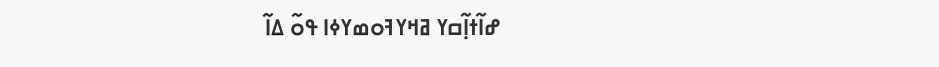ߝߊ߬ߙߊ߲߬ߛߌ ߥߞߌߔߋߘߌߦߊ ߟߋ߬ ߡߊ߬